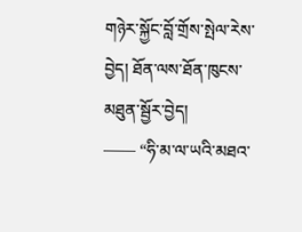གཉེར་སྐྱོང་བློ་གྲོས་སྤེལ་རེས་བྱེད། ཐོན་ལས་ཐོན་ཁུངས་མཐུན་སྦྱོར་བྱེད།
—— “ཧི་མ་ལ་ཡའི་མཐའ་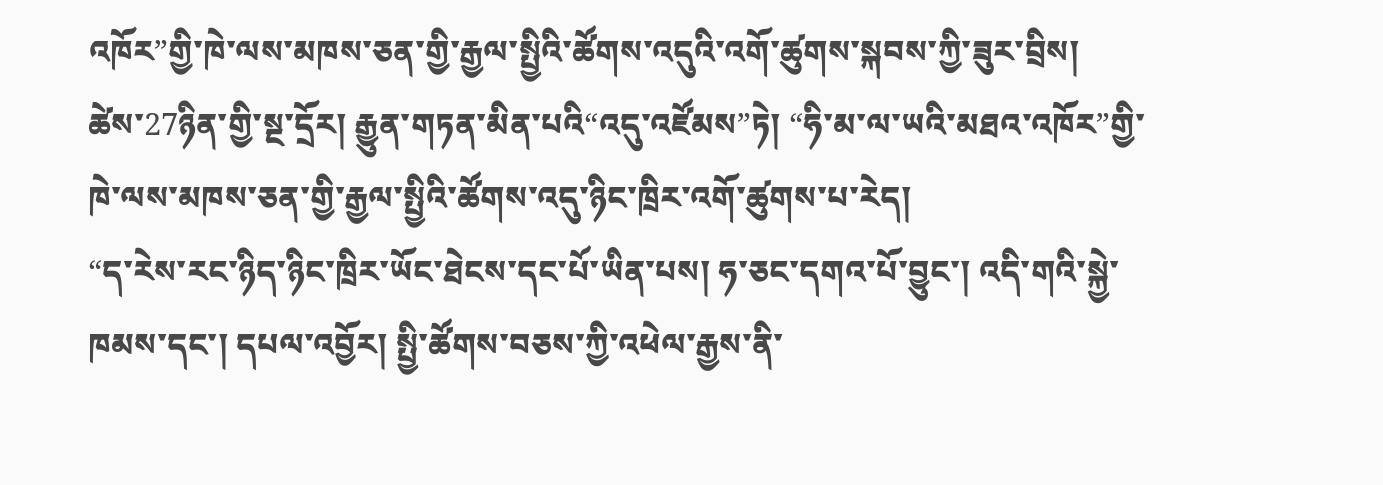འཁོར”གྱི་ཁེ་ལས་མཁས་ཅན་གྱི་རྒྱལ་སྤྱིའི་ཚོགས་འདུའི་འགོ་ཚུགས་སྐབས་ཀྱི་ཟུར་བྲིས།
ཚེས་27ཉིན་གྱི་སྔ་དྲོར། རྒྱུན་གཏན་མིན་པའི“འདུ་འཛོམས”ཏེ། “ཧི་མ་ལ་ཡའི་མཐའ་འཁོར”གྱི་ཁེ་ལས་མཁས་ཅན་གྱི་རྒྱལ་སྤྱིའི་ཚོགས་འདུ་ཉིང་ཁྲིར་འགོ་ཚུགས་པ་རེད།
“ད་རེས་རང་ཉིད་ཉིང་ཁྲིར་ཡོང་ཐེངས་དང་པོ་ཡིན་པས། ཧ་ཅང་དགའ་པོ་བྱུང་། འདི་གའི་སྐྱེ་ཁམས་དང་། དཔལ་འབྱོར། སྤྱི་ཚོགས་བཅས་ཀྱི་འཕེལ་རྒྱས་ནི་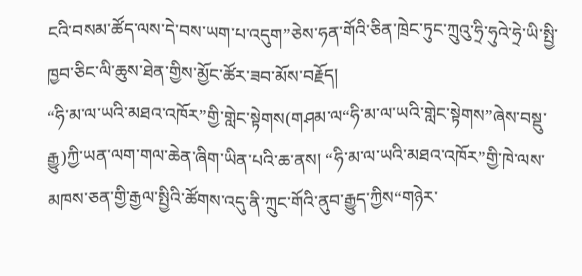ངའི་བསམ་ཚོད་ལས་དེ་བས་ཡག་པ་འདུག”ཅེས་ཧན་གོའི་ཅིན་ཁྲེང་ཏུང་ཀྲུའུ་ཧྲི་ཧུའེ་ཧྲེ་ཡི་སྤྱི་ཁྱབ་ཅིང་ལི་ཆུས་ཐེན་གྱིས་མྱོང་ཚོར་ཟབ་མོས་བརྗོད།
“ཧི་མ་ལ་ཡའི་མཐའ་འཁོར”གྱི་གླེང་སྟེགས(གཤམ་ལ“ཧི་མ་ལ་ཡའི་གླེང་སྟེགས”ཞེས་བསྡུ་རྒྱུ)ཀྱི་ཡན་ལག་གལ་ཆེན་ཞིག་ཡིན་པའི་ཆ་ནས། “ཧི་མ་ལ་ཡའི་མཐའ་འཁོར”གྱི་ཁེ་ལས་མཁས་ཅན་གྱི་རྒྱལ་སྤྱིའི་ཚོགས་འདུ་ནི་ཀྲུང་གོའི་ནུབ་རྒྱུད་ཀྱིས“གཉེར་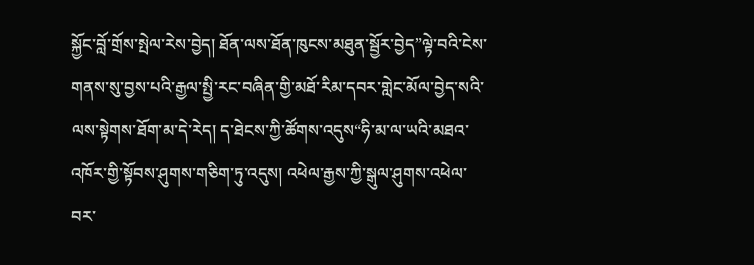སྐྱོང་བློ་གྲོས་སྤེལ་རེས་བྱེད། ཐོན་ལས་ཐོན་ཁུངས་མཐུན་སྦྱོར་བྱེད”ལྟེ་བའི་ངེས་གནས་སུ་བྱས་པའི་རྒྱལ་སྤྱི་རང་བཞིན་གྱི་མཐོ་རིམ་དབར་གླེང་མོལ་བྱེད་སའི་ལས་སྟེགས་ཐོག་མ་དེ་རེད། ད་ཐེངས་ཀྱི་ཚོགས་འདུས“ཧི་མ་ལ་ཡའི་མཐའ་འཁོར་གྱི་སྟོབས་ཤུགས་གཅིག་ཏུ་འདུས། འཕེལ་རྒྱས་ཀྱི་སྒུལ་ཤུགས་འཕེལ་བར་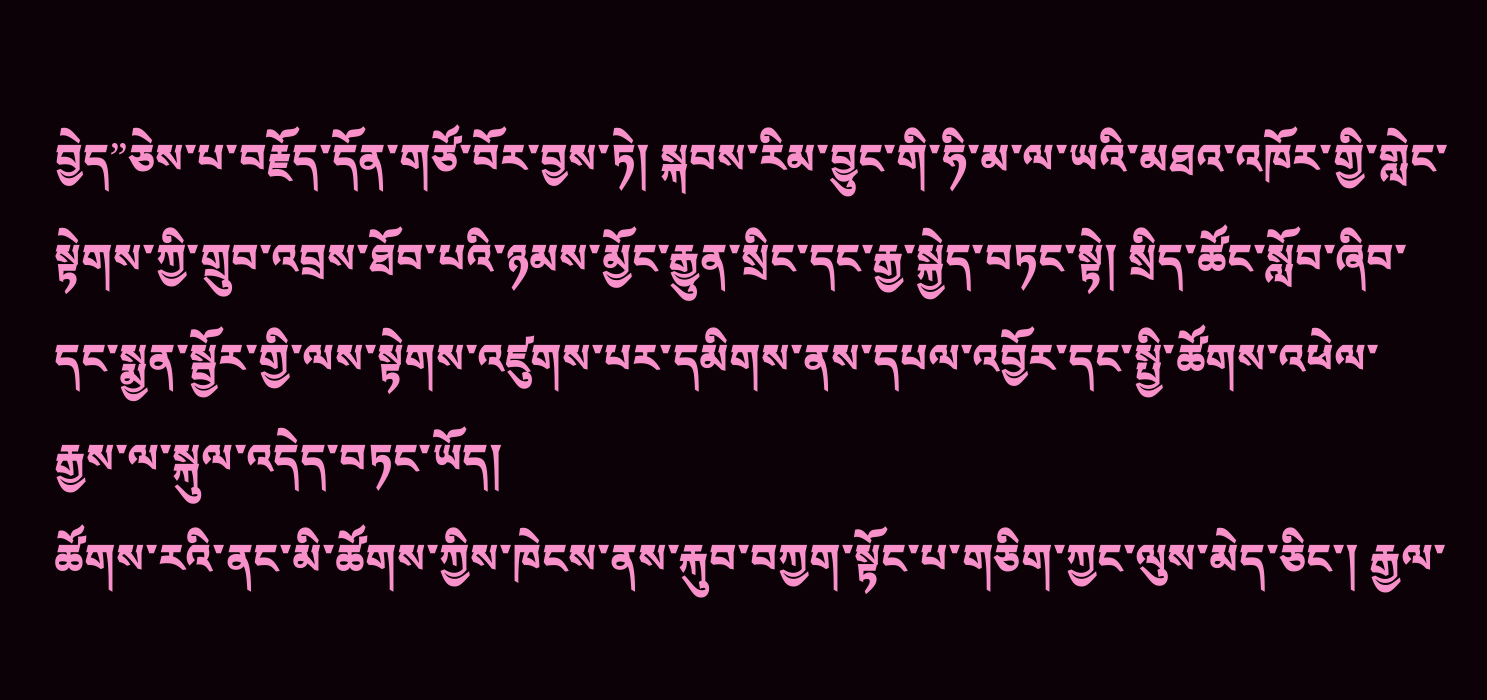བྱེད”ཅེས་པ་བརྗོད་དོན་གཙོ་བོར་བྱས་ཏེ། སྐབས་རིམ་བྱུང་གི་ཧི་མ་ལ་ཡའི་མཐའ་འཁོར་གྱི་གླེང་སྟེགས་ཀྱི་གྲུབ་འབྲས་ཐོབ་པའི་ཉམས་མྱོང་རྒྱུན་སྲིང་དང་རྒྱ་སྐྱེད་བཏང་སྟེ། སྲིད་ཚོང་སློབ་ཞིབ་དང་སྨྱན་སྦྱོར་གྱི་ལས་སྟེགས་འཛུགས་པར་དམིགས་ནས་དཔལ་འབྱོར་དང་སྤྱི་ཚོགས་འཕེལ་རྒྱས་ལ་སྐུལ་འདེད་བཏང་ཡོད།
ཚོགས་རའི་ནང་མི་ཚོགས་ཀྱིས་ཁེངས་ནས་རྐུབ་བཀྱག་སྟོང་པ་གཅིག་ཀྱང་ལུས་མེད་ཅིང་། རྒྱལ་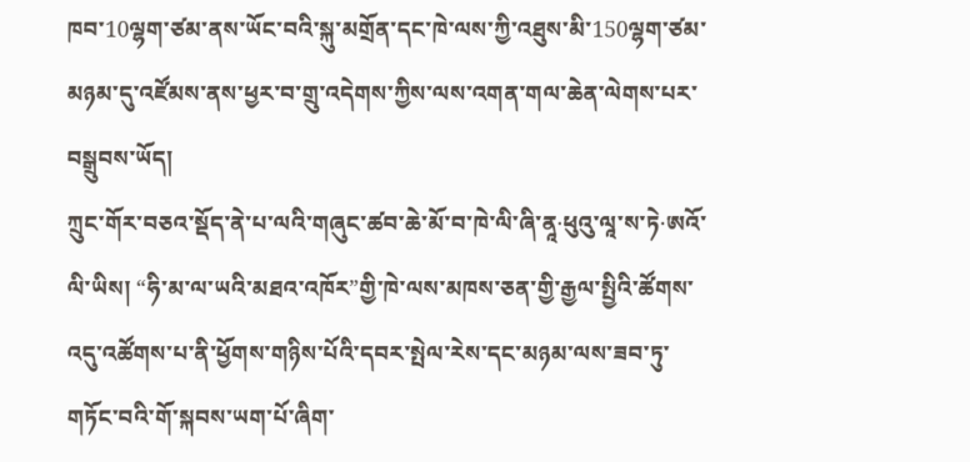ཁབ་10ལྷག་ཙམ་ནས་ཡོང་བའི་སྐུ་མགྲོན་དང་ཁེ་ལས་ཀྱི་འཐུས་མི་150ལྷག་ཙམ་མཉམ་དུ་འཛོམས་ནས་ཕྱར་བ་གྲུ་འདེགས་ཀྱིས་ལས་འགན་གལ་ཆེན་ལེགས་པར་བསྒྲུབས་ཡོད།
ཀྲུང་གོར་བཅའ་སྡོད་ནེ་པ་ལའི་གཞུང་ཚབ་ཆེ་མོ་བ་ཁེ་ལི་ཞི་ནཱ·ཕུའུ་ལཱ་ས་ཏེ·ཨའོ་ལི་ཡིས། “ཧི་མ་ལ་ཡའི་མཐའ་འཁོར”གྱི་ཁེ་ལས་མཁས་ཅན་གྱི་རྒྱལ་སྤྱིའི་ཚོགས་འདུ་འཚོགས་པ་ནི་ཕྱོགས་གཉིས་པོའི་དབར་སྤེལ་རེས་དང་མཉམ་ལས་ཟབ་ཏུ་གཏོང་བའི་གོ་སྐབས་ཡག་པོ་ཞིག་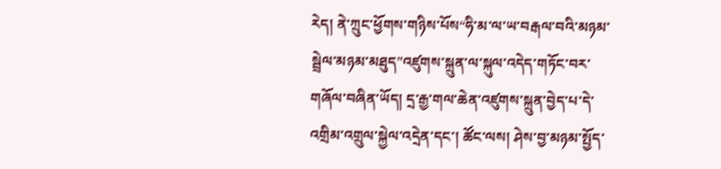རེད། ནེ་ཀྲུང་ཕྱོགས་གཉིས་པོས“ཧི་མ་ལ་ཡ་བརྒལ་བའི་མཉམ་སྦྲེལ་མཉམ་མཐུད”འཛུགས་སྐྲུན་ལ་སྐུལ་འདེད་གཏོང་བར་གཞོལ་བཞིན་ཡོད། དྲ་རྒྱ་གལ་ཆེན་འཛུགས་སྐྲུན་བྱེད་པ་དེ་འགྲིམ་འགྲུལ་སྐྱེལ་འདྲེན་དང་། ཚོང་ལས། ཤེས་བྱ་མཉམ་སྤྱོད་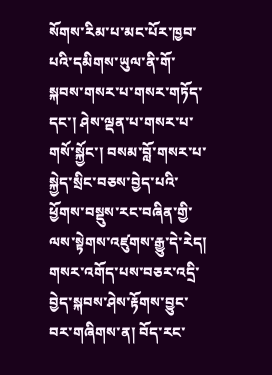སོགས་རིམ་པ་མང་པོར་ཁྱབ་པའི་དམིགས་ཡུལ་ནི་གོ་སྐབས་གསར་པ་གསར་གཏོད་དང་། ཤེས་ལྡན་པ་གསར་པ་གསོ་སྐྱོང་། བསམ་བློ་གསར་པ་སྐྱེད་སྲིང་བཅས་བྱེད་པའི་ཕྱོགས་བསྡུས་རང་བཞིན་གྱི་ལས་སྟེགས་འཛུགས་རྒྱུ་དེ་རེད།
གསར་འགོད་པས་བཅར་འདྲི་བྱེད་སྐབས་ཤེས་རྟོགས་བྱུང་བར་གཞིགས་ན། བོད་རང་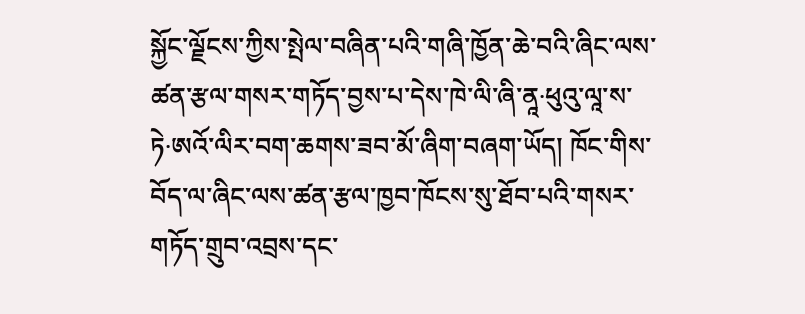སྐྱོང་ལྗོངས་ཀྱིས་སྤེལ་བཞིན་པའི་གཞི་ཁྱོན་ཆེ་བའི་ཞིང་ལས་ཚན་རྩལ་གསར་གཏོད་བྱས་པ་དེས་ཁེ་ལི་ཞི་ནཱ·ཕུའུ་ལཱ་ས་ཏེ·ཨའོ་ལིར་བག་ཆགས་ཟབ་མོ་ཞིག་བཞག་ཡོད། ཁོང་གིས་བོད་ལ་ཞིང་ལས་ཚན་རྩལ་ཁྱབ་ཁོངས་སུ་ཐོབ་པའི་གསར་གཏོད་གྲུབ་འབྲས་དང་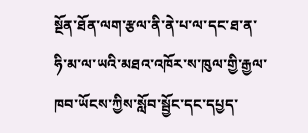སྔོན་ཐོན་ལག་རྩལ་ནི་ནེ་པ་ལ་དང་ཐ་ན་ཧི་མ་ལ་ཡའི་མཐའ་འཁོར་ས་ཁུལ་གྱི་རྒྱལ་ཁབ་ཡོངས་ཀྱིས་སློབ་སྦྱོང་དང་དཔྱད་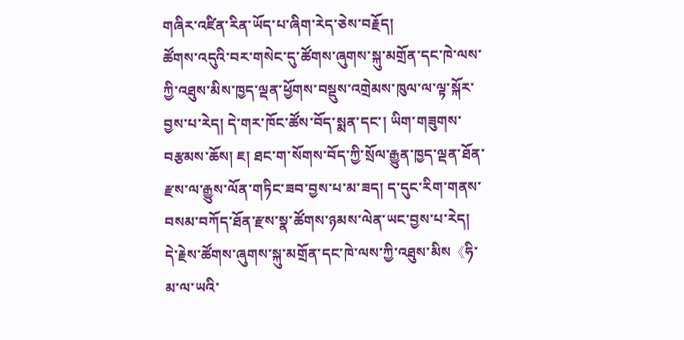གཞིར་འཛིན་རིན་ཡོད་པ་ཞིག་རེད་ཅེས་བརྗོད།
ཚོགས་འདུའི་བར་གསེང་དུ་ཚོགས་ཞུགས་སྐུ་མགྲོན་དང་ཁེ་ལས་ཀྱི་འཐུས་མིས་ཁྱད་ལྡན་ཕྱོགས་བསྡུས་འགྲེམས་ཁུལ་ལ་ལྟ་སྐོར་བྱས་པ་རེད། དེ་གར་ཁོང་ཚོས་བོད་སྨན་དང་། ཡིག་གཟུགས་བརྩམས་ཆོས། ཇ། ཐང་ག་སོགས་བོད་ཀྱི་སྲོལ་རྒྱུན་ཁྱད་ལྡན་ཐོན་རྫས་ལ་རྒྱུས་ལོན་གཏིང་ཟབ་བྱས་པ་མ་ཟད། ད་དུང་རིག་གནས་བསམ་བཀོད་ཐོན་རྫས་སྣ་ཚོགས་ཉམས་ལེན་ཡང་བྱས་པ་རེད།
དེ་རྗེས་ཚོགས་ཞུགས་སྐུ་མགྲོན་དང་ཁེ་ལས་ཀྱི་འཐུས་མིས《ཧི་མ་ལ་ཡའི་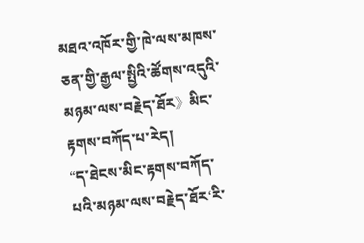མཐའ་འཁོར་གྱི་ཁེ་ལས་མཁས་ཅན་གྱི་རྒྱལ་སྤྱིའི་ཚོགས་འདུའི་མཉམ་ལས་བརྗེད་ཐོར》མིང་རྟགས་བཀོད་པ་རེད།
“ད་ཐེངས་མིང་རྟགས་བཀོད་པའི་མཉམ་ལས་བརྗེད་ཐོར‘རི་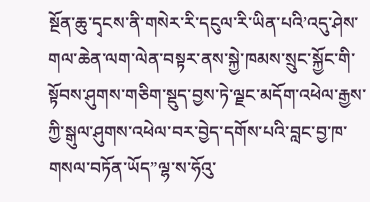སྔོན་ཆུ་དྭངས་ནི་གསེར་རི་དངུལ་རི་ཡིན་པའི’འདུ་ཤེས་གལ་ཆེན་ལག་ལེན་བསྟར་ནས་སྐྱེ་ཁམས་སྲུང་སྐྱོང་གི་སྟོབས་ཤུགས་གཅིག་སྡུད་བྱས་ཏེ་ལྗང་མདོག་འཕེལ་རྒྱས་ཀྱི་སྒུལ་ཤུགས་འཕེལ་བར་བྱེད་དགོས་པའི་བླང་བྱ་ཁ་གསལ་བཏོན་ཡོད”ལྷ་ས་ཧོའུ་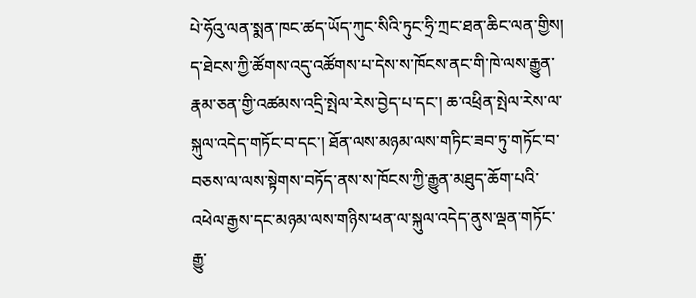པེ་ཧོའུ་ལན་སྨན་ཁང་ཚད་ཡོད་ཀུང་སིའི་ཏུང་ཧྲི་ཀྲང་ཐན་ཆིང་ལན་གྱིས། ད་ཐེངས་ཀྱི་ཚོགས་འདུ་འཚོགས་པ་དེས་ས་ཁོངས་ནང་གི་ཁེ་ལས་རྒྱུན་རྣམ་ཅན་གྱི་འཚམས་འདྲི་སྤེལ་རེས་བྱེད་པ་དང་། ཆ་འཕྲིན་སྤེལ་རེས་ལ་སྐུལ་འདེད་གཏོང་བ་དང་། ཐོན་ལས་མཉམ་ལས་གཏིང་ཟབ་ཏུ་གཏོང་བ་བཅས་ལ་ལས་སྟེགས་བཏོད་ནས་ས་ཁོངས་ཀྱི་རྒྱུན་མཐུད་ཆོག་པའི་འཕེལ་རྒྱས་དང་མཉམ་ལས་གཉིས་ཕན་ལ་སྐུལ་འདེད་ནུས་ལྡན་གཏོང་རྒྱུ་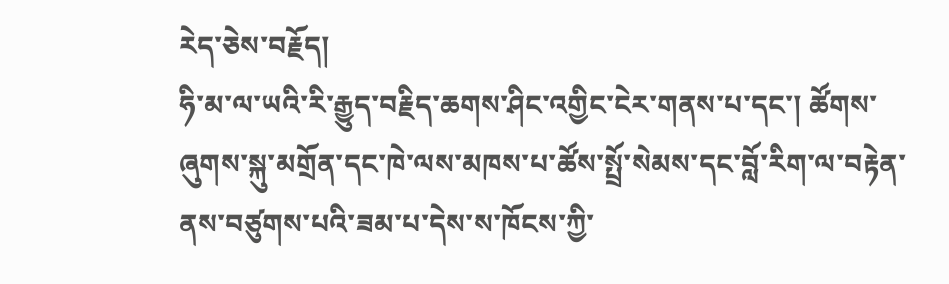རེད་ཅེས་བརྗོད།
ཧི་མ་ལ་ཡའི་རི་རྒྱུད་བརྗིད་ཆགས་ཤིང་འགྱིང་ངེར་གནས་པ་དང་། ཚོགས་ཞུགས་སྐུ་མགྲོན་དང་ཁེ་ལས་མཁས་པ་ཚོས་སྤྲོ་སེམས་དང་བློ་རིག་ལ་བརྟེན་ནས་བཙུགས་པའི་ཟམ་པ་དེས་ས་ཁོངས་ཀྱི་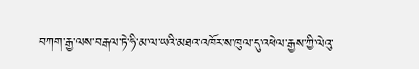བཀག་རྒྱ་ལས་བརྒལ་ཏེ་ཧི་མ་ལ་ཡའི་མཐའ་འཁོར་ས་ཁུལ་དུ་འཕེལ་རྒྱས་ཀྱི་ལེའུ་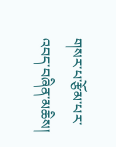གསར་པ་རྩོམ་པར་འབད་བཞིན་མཆིས།